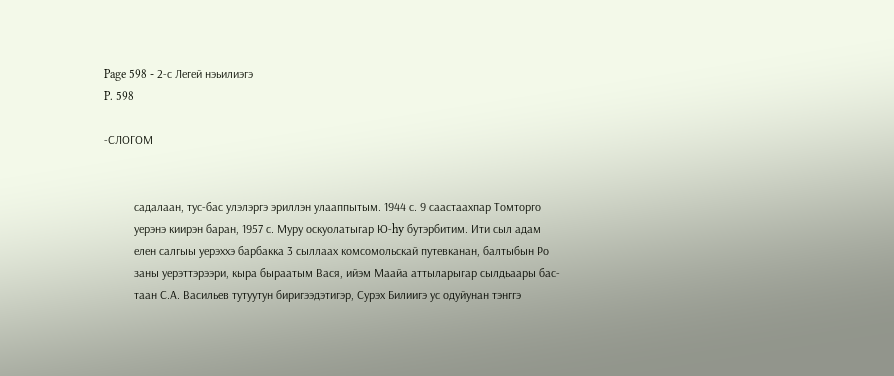Page 598 - 2-с Легей нэьилиэгэ
P. 598

-СЛОГОМ


          садалаан, тус-бас улэлэргэ эриллэн улааппытым. 1944 с. 9 саастаахпар Томторго
          уерэнэ киирэн баран, 1957 с. Муру оскуолатыгар Ю-hy бутэрбитим. Ити сыл адам
          елен салгыы уерэххэ барбакка 3 сыллаах комсомольскай путевканан, балтыбын Ро
          заны уерэттэрээри, кыра быраатым Вася, ийэм Маайа аттыларыгар сылдьаары бас-
          таан С.А. Васильев тутуутун биригээдэтигэр, Сурэх Билиигэ ус одуйунан тэнггэ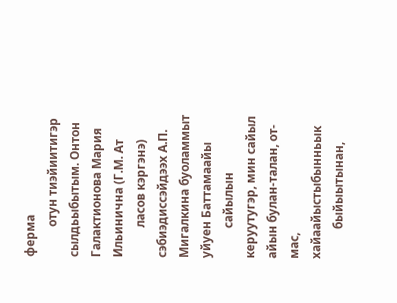ферма
          отун тиэйиитигэр сылдьыбытым. Онтон Галактионова Мария Ильинична (Г.М. Ат
          ласов кэргэнэ) сэбиэдиссэйдээх А.П. Мигалкина буоламмыт уйуен Баттамаайы
          сайылын керуутугэр, мин сайыл айын булан-талан, от-мас, хайаайыстыбынньык
          быйыытынан,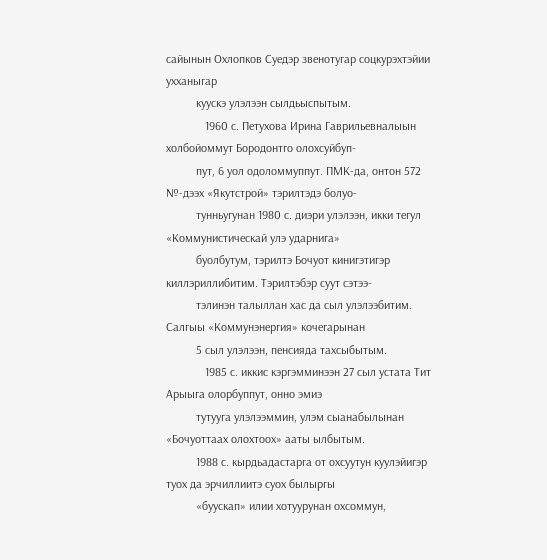сайынын Охлопков Суедэр звенотугар соцкурэхтэйии ухханыгар
          куускэ улэлээн сылдьыспытым.
             1960 с. Петухова Ирина Гаврильевналыын холбойоммут Бородонтго олохсуйбуп-
          пут, 6 уол одоломмуппут. ПМК-да, онтон 572 №-дээх «Якутстрой» тэрилтэдэ болуо-
          тунньугунан 1980 с. диэри улэлээн, икки тегул «Коммунистическай улэ ударнига»
          буолбутум, тэрилтэ Бочуот кинигэтигэр киллэриллибитим. Тэрилтэбэр суут сэтээ-
          тэлинэн талыллан хас да сыл улэлээбитим. Салгыы «Коммунэнергия» кочегарынан
          5 сыл улэлээн, пенсияда тахсыбытым.
             1985 с. иккис кэргэмминээн 27 сыл устата Тит Арыыга олорбуппут, онно эмиэ
          тутууга улэлээммин, улэм сыанабылынан «Бочуоттаах олохтоох» ааты ылбытым.
          1988 с. кырдьадастарга от охсуутун куулэйигэр туох да эрчиллиитэ суох былыргы
          «буускап» илии хотуурунан охсоммун,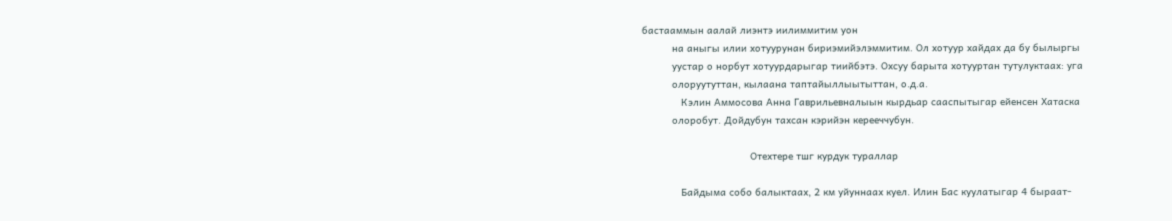бастааммын аалай лиэнтэ иилиммитим уон
          на аныгы илии хотуурунан бириэмийэлэммитим. Ол хотуур хайдах да бу былыргы
          уустар о норбут хотуурдарыгар тиийбэтэ. Охсуу барыта хотууртан тутулуктаах: уга
          олоруутуттан, кылаана таптайыллыытыттан, о.д.а.
             Кэлин Аммосова Анна Гаврильевналыын кырдьар сааспытыгар ейенсен Хатаска
          олоробут. Дойдубун тахсан кэрийэн керееччубун.

                                    Отехтере тшг курдук тураллар

             Байдыма собо балыктаах, 2 км уйуннаах куел. Илин Бас куулатыгар 4 быраат-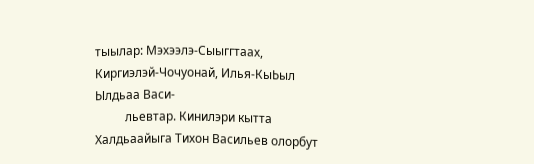тыылар: Мэхээлэ-Сыыггтаах, Киргиэлэй-Чочуонай, Илья-КыЬыл Ылдьаа Васи-
          льевтар. Кинилэри кытта Халдьаайыга Тихон Васильев олорбут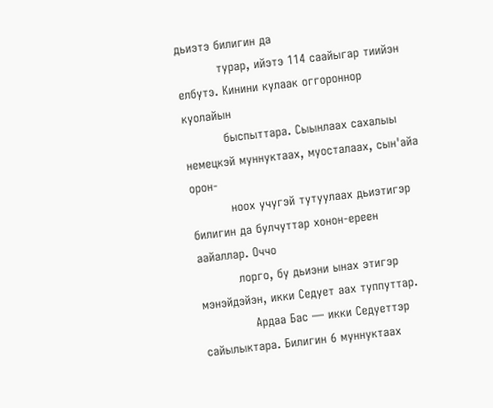дьиэтэ билигин да
          турар, ийэтэ 114 саайыгар тиийэн елбутэ. Кинини кулаак оггороннор куолайын
          быспыттара. Сыынлаах сахалыы немецкэй муннуктаах, муосталаах, сын'айа орон-
          ноох учугэй тутуулаах дьиэтигэр билигин да булчуттар хонон-ереен аайаллар. Оччо
          лорго, бу дьиэни ынах этигэр мэнэйдэйэн, икки Седует аах туппуттар.
             Ардаа Бас — икки Седуеттэр сайылыктара. Билигин 6 муннуктаах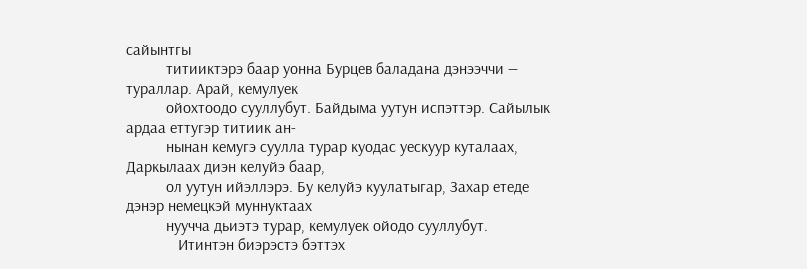сайынтгы
          титииктэрэ баар уонна Бурцев баладана дэнээччи — тураллар. Арай, кемулуек
          ойохтоодо сууллубут. Байдыма уутун испэттэр. Сайылык ардаа еттугэр титиик ан-
          нынан кемугэ суулла турар куодас уескуур куталаах, Даркылаах диэн келуйэ баар,
          ол уутун ийэллэрэ. Бу келуйэ куулатыгар, Захар етеде дэнэр немецкэй муннуктаах
          нуучча дьиэтэ турар, кемулуек ойодо сууллубут.
             Итинтэн биэрэстэ бэттэх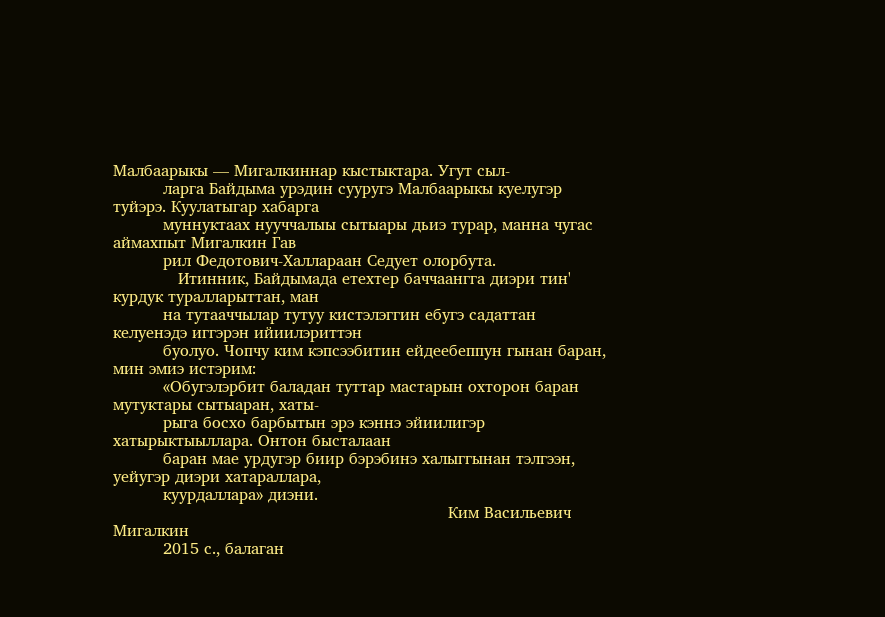Малбаарыкы — Мигалкиннар кыстыктара. Угут сыл-
          ларга Байдыма урэдин сууругэ Малбаарыкы куелугэр туйэрэ. Куулатыгар хабарга
          муннуктаах нууччалыы сытыары дьиэ турар, манна чугас аймахпыт Мигалкин Гав
          рил Федотович-Халлараан Седует олорбута.
             Итинник, Байдымада етехтер баччаангга диэри тин' курдук туралларыттан, ман
          на тутааччылар тутуу кистэлэггин ебугэ садаттан келуенэдэ иггэрэн ийиилэриттэн
          буолуо. Чопчу ким кэпсээбитин ейдеебеппун гынан баран, мин эмиэ истэрим:
          «Обугэлэрбит баладан туттар мастарын охторон баран мутуктары сытыаран, хаты-
          рыга босхо барбытын эрэ кэннэ эйиилигэр хатырыктыыллара. Онтон бысталаан
          баран мае урдугэр биир бэрэбинэ халыггынан тэлгээн, уейугэр диэри хатараллара,
          куурдаллара» диэни.
                                                                   Ким Васильевич Мигалкин
          2015 с., балаган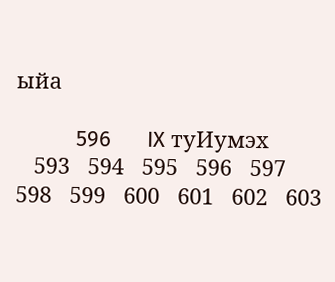ыйа

          596      IX туИумэх
   593   594   595   596   597   598   599   600   601   602   603